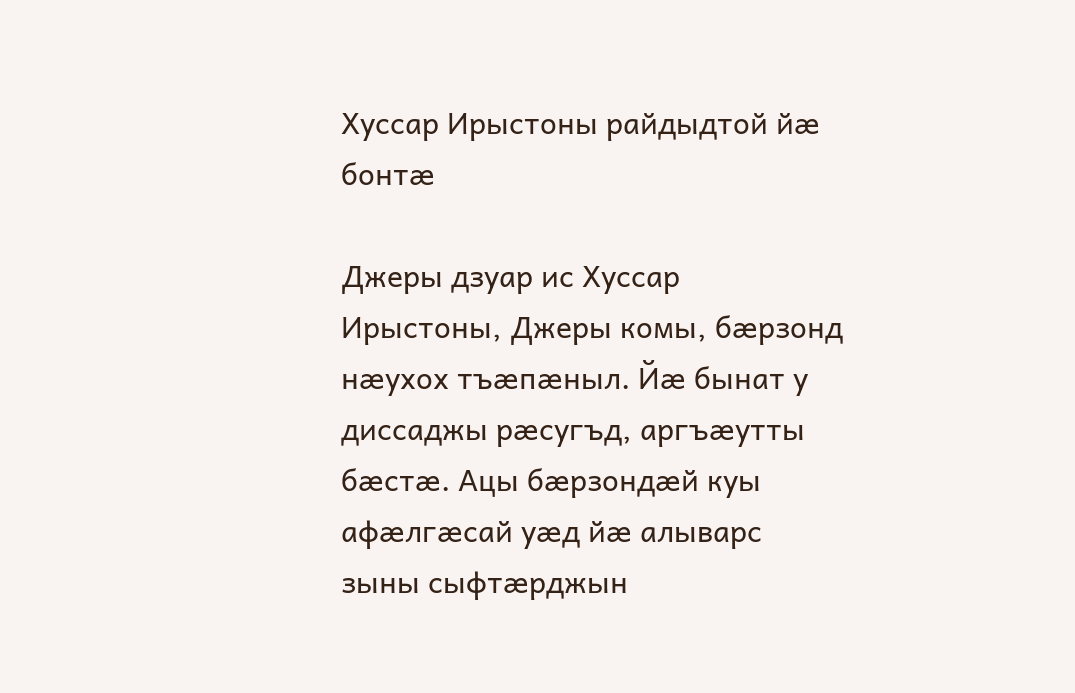Хуссар Ирыстоны райдыдтой йæ бонтæ

Джеры дзуар ис Хуссар Ирыстоны, Джеры комы, бæрзонд нæухох тъæпæныл. Йæ бынат у диссаджы рæсугъд, аргъæутты бæстæ. Ацы бæрзондæй куы афæлгæсай уæд йæ алыварс зыны сыфтæрджын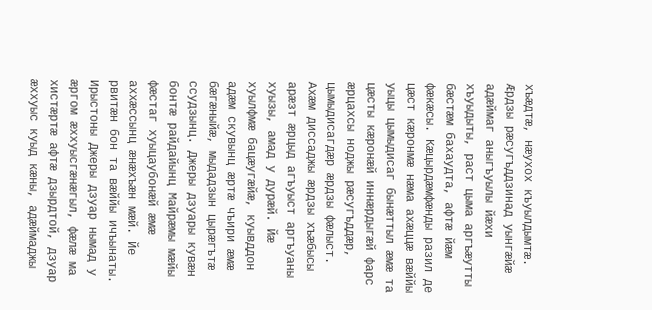хъæдтæ, нæухох къуылдымтæ. Ӕрдзы рæсугъддзинад уынгæйæ адæймаг аныгъуылы йæхи хъуыдыты, раст цыма аргъæутты бæстæм бахаудта, афтæ йæм фæкæсы. Кæцырдæмфæнды разил де цæст кæронмæ нæма ахæццæ вæййы уыцы цымыдисаг бынæттыл æмæ та цæсты кæронæй иннæрдыгæй фарс æрцахсы ноджы рæсугъддæр, цымыдисагдæр æрдзы фæлыст.
Ахæм диссаджы æрдзы хъæбысы арæзт æрцыд агъуыст аргъуаны хуызы, амад у дурæй. Йæ хуылфмæ бацæугæйæ, куывддон адæм скувынц æртæ чъири æмæ бæгæныйæ, мыдадзын цырæгътæ ссудзынц. Джеры дзуары кувæн бонтæ райдайынц Майрæмы мæйы фæстаг хуыцаубонæй æмæ аххæссынц æнæхъæн мæй. Йе рвитæн бон та вæййы ичъынаты.
Ирыстоны Джеры дзуар нымад у æргом æххуысгæнæгыл, фæлæ ма хистæртæ афтæ дзырдтой, дзуар æххуыс куыд кæны, адæймаджы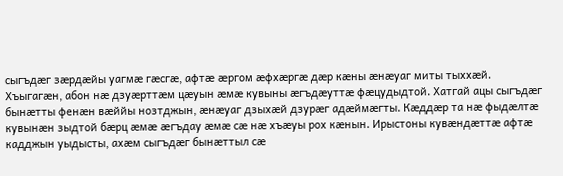сыгъдæг зæрдæйы уагмæ гæсгæ, афтæ æргом æфхæргæ дæр кæны æнæуаг миты тыххæй.
Хъыгагæн, абон нæ дзуæрттæм цæуын æмæ кувыны æгъдæуттæ фæцудыдтой. Хатгай ацы сыгъдæг бынæтты фенæн вæййы нозтджын, æнæуаг дзыхæй дзурæг адæймæгты. Кæддæр та нæ фыдæлтæ кувынæн зыдтой бæрц æмæ æгъдау æмæ сæ нæ хъæуы рох кæнын. Ирыстоны кувæндæттæ афтæ кадджын уыдысты, ахæм сыгъдæг бынæттыл сæ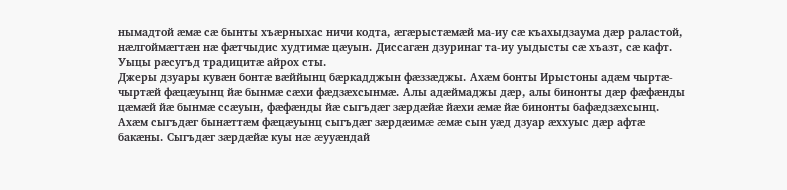нымадтой æмæ сæ бынты хъæрныхас ничи кодта, æгæрыстæмæй ма-иу сæ къахыдзаума дæр раластой, нæлгоймæгтæн нæ фæтчыдис худтимæ цæуын. Диссагæн дзуринаг та-иу уыдысты сæ хъазт, сæ кафт. Уыцы рæсугъд традицитæ айрох сты.
Джеры дзуары кувæн бонтæ вæййынц бæркадджын фæззæджы. Ахæм бонты Ирыстоны адæм чыртæ-чыртæй фæцæуынц йæ бынмæ сæхи фæдзæхсынмæ. Алы адæймаджы дæр, алы бинонты дæр фæфæнды цæмæй йæ бынмæ ссæуын, фæфæнды йæ сыгъдæг зæрдæйæ йæхи æмæ йæ бинонты бафæдзæхсынц. Ахæм сыгъдæг бынæттæм фæцæуынц сыгъдæг зæрдæимæ æмæ сын уæд дзуар æххуыс дæр афтæ бакæны. Сыгъдæг зæрдæйæ куы нæ æууæндай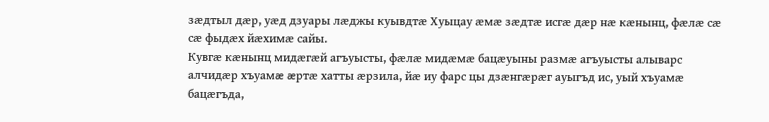зæдтыл дæр, уæд дзуары лæджы куывдтæ Хуыцау æмæ зæдтæ исгæ дæр нæ кæнынц, фæлæ сæ сæ фыдæх йæхимæ сайы.
Кувгæ кæнынц мидæгæй агъуысты, фæлæ мидæмæ бацæуыны размæ агъуысты алыварс алчидæр хъуамæ æртæ хатты æрзила, йæ иу фарс цы дзæнгæрæг ауыгъд ис, уый хъуамæ бацæгъда,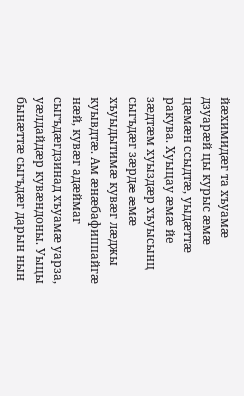йæхимидæг та хъуамæ дзуарæй цы курыс æмæ цæмæн ссыдтæ, уыдæттæ ракува. Хуыцау æмæ йе зæдтæм хуыздæр хъуысынц сыгъдæг зæрдæ æмæ хъуыдытимæ кувæг лæджы куывдтæ. Ам æнæбафиппайгæ нæй, кувæг адæймаг сыгъдæгдзинад хъуамæ уарза, уæлдайдæр кувæндоны. Уыцы бынæттæ сыгъдæг дарын нын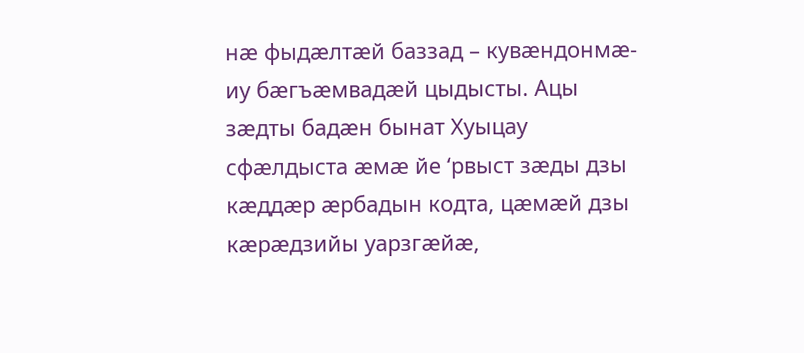нæ фыдæлтæй баззад – кувæндонмæ-иу бæгъæмвадæй цыдысты. Ацы зæдты бадæн бынат Хуыцау сфæлдыста æмæ йе ‘рвыст зæды дзы кæддæр æрбадын кодта, цæмæй дзы кæрæдзийы уарзгæйæ,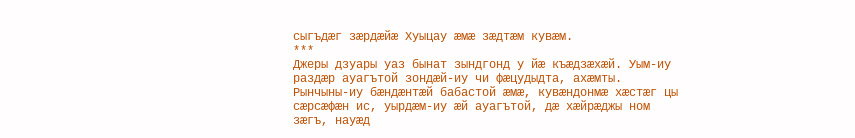сыгъдæг зæрдæйæ Хуыцау æмæ зæдтæм кувæм.
***
Джеры дзуары уаз бынат зындгонд у йæ къæдзæхæй. Уым-иу раздæр ауагътой зондæй-иу чи фæцудыдта, ахæмты. Рынчыны-иу бæндæнтæй бабастой æмæ, кувæндонмæ хæстæг цы сæрсæфæн ис, уырдæм-иу æй ауагътой, дæ хæйрæджы ном зæгъ, науæд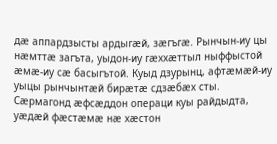дæ аппардзысты ардыгæй, зæгъгæ. Рынчын-иу цы нæмттæ загъта, уыдон-иу гæххæттыл ныффыстой æмæ-иу сæ басыгътой. Куыд дзурынц, афтæмæй-иу уыцы рынчынтæй бирæтæ сдзæбæх сты.
Сæрмагонд æфсæддон операци куы райдыдта, уæдæй фæстæмæ нæ хæстон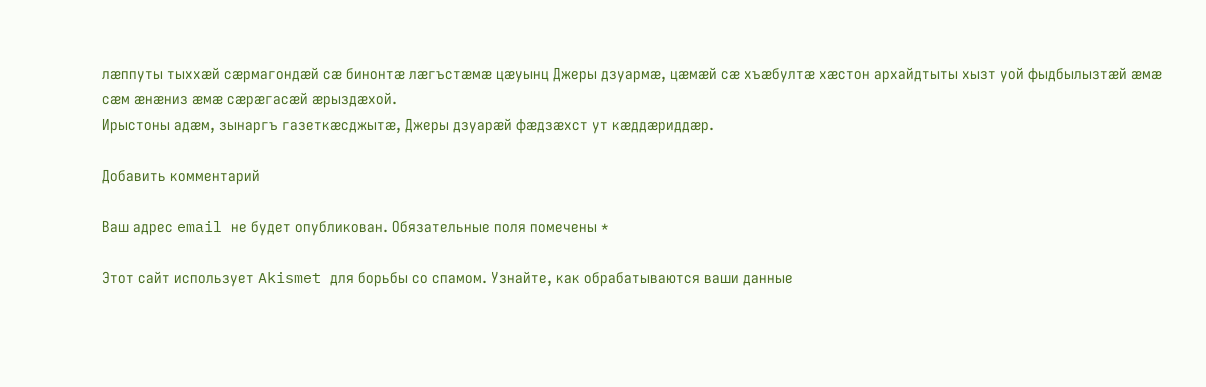лæппуты тыххæй сæрмагондæй сæ бинонтæ лæгъстæмæ цæуынц Джеры дзуармæ, цæмæй сæ хъæбултæ хæстон архайдтыты хызт уой фыдбылызтæй æмæ сæм æнæниз æмæ сæрæгасæй æрыздæхой.
Ирыстоны адæм, зынаргъ газеткæсджытæ, Джеры дзуарæй фæдзæхст ут кæддæриддæр.

Добавить комментарий

Ваш адрес email не будет опубликован. Обязательные поля помечены *

Этот сайт использует Akismet для борьбы со спамом. Узнайте, как обрабатываются ваши данные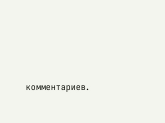комментариев.